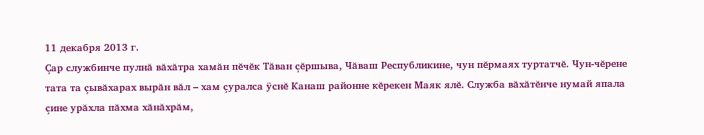11 декабря 2013 г.
Çар службинче пулнă вăхăтра хамăн пĕчĕк Тăван çĕршыва, Чăваш Республикине, чун пĕрмаях туртатчĕ. Чун-чĕрене тата та çывăхарах вырăн вăл – хам çуралса ÿснĕ Канаш районне кĕрекен Маяк ялĕ. Служба вăхăтĕнче нумай япала çине урăхла пăхма хăнăхрăм,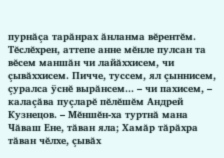пурнăçа тарăнрах ăнланма вĕрентĕм. Тĕслĕхрен, аттепе анне мĕнле пулсан та вĕсем маншăн чи лайăххисем, чи çывăххисем. Пичче, туссем, ял çыннисем, çуралса ÿснĕ вырăнсем... – чи пахисем, – калаçăва пуçларĕ пĕлĕшĕм Андрей Кузнецов. – Мĕншĕн-ха туртнă мана Чăваш Ене, тăван яла; Хамăр тăрăхра тăван чĕлхе, çывăх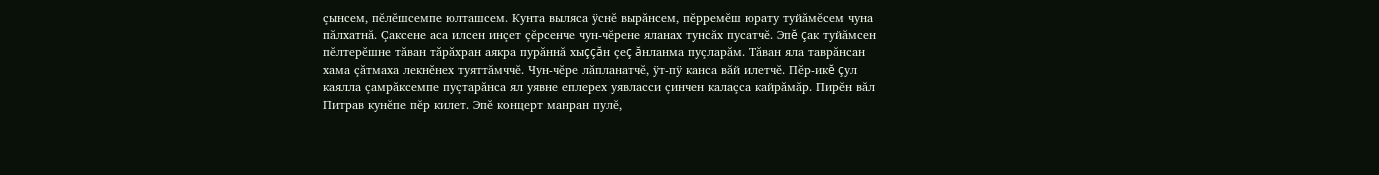çынсем, пĕлĕшсемпе юлташсем. Кунта выляса ÿснĕ вырăнсем, пĕрремĕш юрату туйăмĕсем чуна пăлхатнă. Çаксене аса илсен инçет çĕрсенче чун-чĕрене яланах тунсăх пусатчĕ. Эпĕ çак туйăмсен пĕлтерĕшне тăван тăрăхран аякра пурăннă хыççăн çеç ăнланма пуçларăм. Тăван яла таврăнсан хама çăтмаха лекнĕнех туяттăмччĕ. Чун-чĕре лăпланатчĕ, ÿт-пÿ канса вăй илетчĕ. Пĕр-икĕ çул каялла çамрăксемпе пуçтарăнса ял уявне еплерех уявласси çинчен калаçса кайрăмăр. Пирĕн вăл Питрав кунĕпе пĕр килет. Эпĕ концерт манран пулĕ,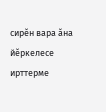сирĕн вара ăна йĕркелесе ирттерме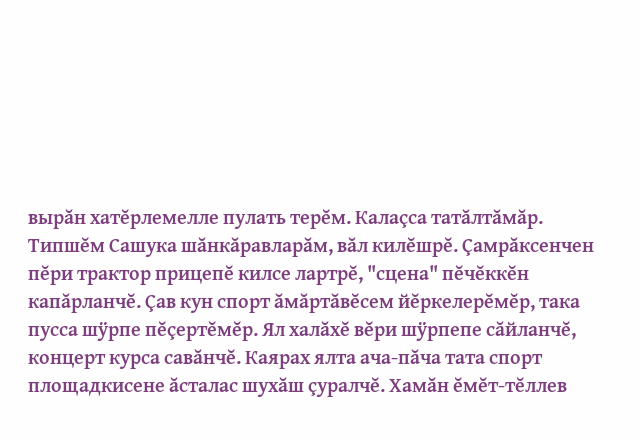вырăн хатĕрлемелле пулать терĕм. Калаçса татăлтăмăр. Типшĕм Сашука шăнкăравларăм, вăл килĕшрĕ. Çамрăксенчен пĕри трактор прицепĕ килсе лартрĕ, "сцена" пĕчĕккĕн капăрланчĕ. Çав кун спорт ăмăртăвĕсем йĕркелерĕмĕр, така пусса шÿрпе пĕçертĕмĕр. Ял халăхĕ вĕри шÿрпепе сăйланчĕ, концерт курса савăнчĕ. Каярах ялта ача-пăча тата спорт площадкисене ăсталас шухăш çуралчĕ. Хамăн ĕмĕт-тĕллев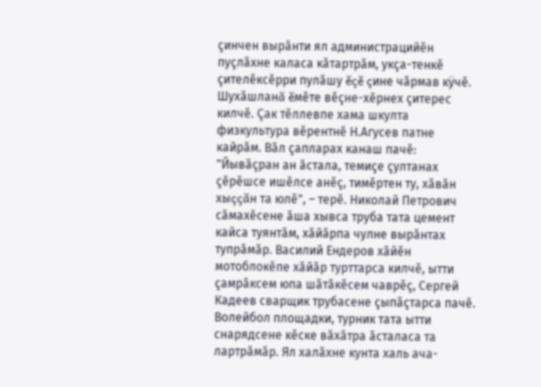çинчен вырăнти ял администрацийĕн пуçлăхне каласа кăтартрăм, укçа-тенкĕ çителĕксĕрри пулăшу ĕçĕ çине чăрмав кÿчĕ. Шухăшланă ĕмĕте вĕçне-хĕрнех çитерес килчĕ. Çак тĕллевпе хама шкулта физкультура вĕрентнĕ Н.Агусев патне кайрăм. Вăл çапларах канаш пачĕ: "Йывăçран ан ăстала, темиçе çултанах çĕрĕшсе ишĕлсе анĕç, тимĕртен ту, хăвăн хыççăн та юлĕ", – терĕ. Николай Петрович сăмахĕсене ăша хывса труба тата цемент кайса туянтăм, хăйăрпа чулне вырăнтах тупрăмăр. Василий Ендеров хăйĕн мотоблокĕпе хăйăр турттарса килчĕ, ытти çамрăксем юпа шăтăкĕсем чаврĕç, Сергей Кадеев сварщик трубасене çыпăçтарса пачĕ. Волейбол площадки, турник тата ытти снарядсене кĕске вăхăтра ăсталаса та лартрăмăр. Ял халăхне кунта халь ача-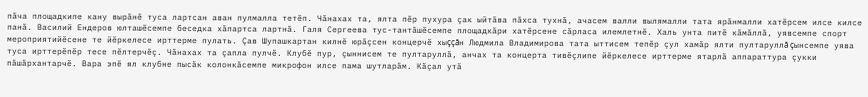пăча площадкипе кану вырăнĕ туса лартсан аван пулмалла тетĕп. Чăнахах та, ялта пĕр пухура çак ыйтăва пăхса тухнă, ачасем валли вылямалли тата ярăнмалли хатĕрсем илсе килсе панă. Василий Ендеров юлташĕсемпе беседка хăпартса лартнă. Галя Сергеева тус-тантăшĕсемпе площадкăри хатĕрсене сăрласа илемлетнĕ. Халь унта питĕ кăмăллă, уявсемпе спорт мероприятийĕсене те йĕркелесе ирттерме пулать. Çав Шупашкартан килнĕ юрăçсен концерчĕ хыççăн Людмила Владимирова тата ыттисем тепĕр çул хамăр ялти пултаруллă çынсемпе уява туса ирттерĕпĕр тесе пĕлтерчĕç. Чăнахах та çапла пулчĕ. Клубĕ пур, çыннисем те пултаруллă, анчах та концерта тивĕçлипе йĕркелесе ирттерме ятарлă аппараттура çукки пăшăрхантарчĕ. Вара эпĕ ял клубне пысăк колонкăсемпе микрофон илсе пама шутларăм. Кăçал утă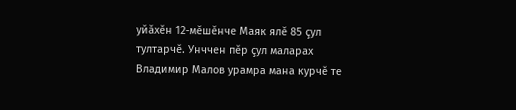уйăхĕн 12-мĕшĕнче Маяк ялĕ 85 çул тултарчĕ. Унччен пĕр çул маларах Владимир Малов урамра мана курчĕ те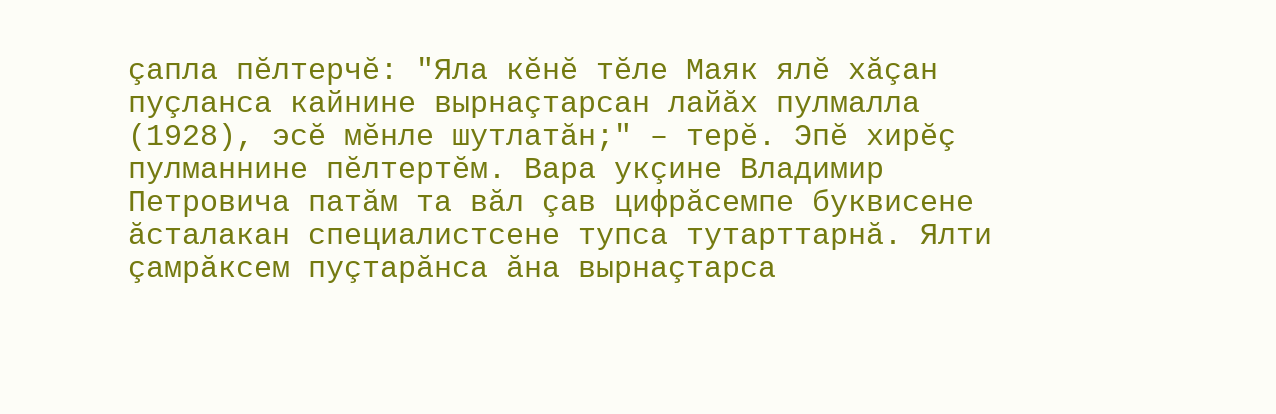çапла пĕлтерчĕ: "Яла кĕнĕ тĕле Маяк ялĕ хăçан пуçланса кайнине вырнаçтарсан лайăх пулмалла (1928), эсĕ мĕнле шутлатăн;" – терĕ. Эпĕ хирĕç пулманнине пĕлтертĕм. Вара укçине Владимир Петровича патăм та вăл çав цифрăсемпе буквисене ăсталакан специалистсене тупса тутарттарнă. Ялти çамрăксем пуçтарăнса ăна вырнаçтарса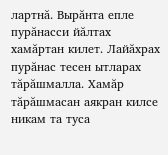лартнă. Вырăнта епле пурăнасси йăлтах хамăртан килет. Лайăхрах пурăнас тесен ытларах тăрăшмалла. Хамăр тăрăшмасан аякран килсе никам та туса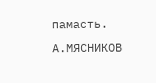памасть. А.МЯСНИКОВ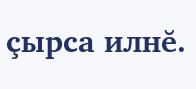çырса илнĕ.